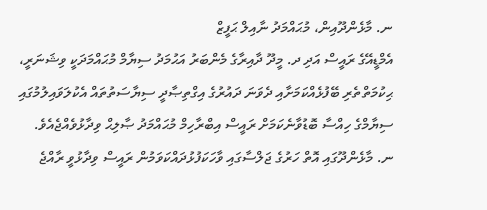ނ. މާޅެންދޫއިން، މުޙައްމަދު ނާއިލް ޙަފީޒް
އެމްޑީއޭގެ ރައީސް އަދި ދ. މީދޫ ދާއިރާގެ މެންބަރު އަޙުމަދު ސިޔާމް މުޙައްމަދަކީ ވިޝަނަރީ، ޙިކުމަތްތެރި ބޭފުޅެއްކަމަށާއި ދެވަނަ ދައުރުގެ އިގްތިޞާދީ ސިޔާސަތުތައް އެކުލަވައިލުމުގައި ސިޔާމްގެ ހިއްސާ ބޮޑުވާނެކަމަށް ރައީސް އިބްރާހިމް މުޙައްމަދު ޞާލިޙް ވިދާޅުވެއްޖެއެވެ.
ނ. މާޅެންދޫގައި އޮތް ހަރުގެ ޖަލްސާގައި ވާހަކަފުޅުދައްކަވަމުން ރައީސް ވިދާޅުވީ ރާއްޖެ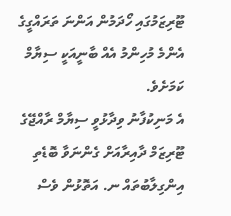ޓޫރިޒަމުގައި ހޯދަމުން އަންނަ ތަރައްގީގެ އެންމެ މުހިންމު އެއް ބާނީއަކީ ސިޔާމް ކަމަށެވެ.
އެ މަނިކުފާނު ވިދާޅުވީ ސިޔާމް ރާއްޖޭގެ ޓޫރިޒަމް ދާއިރާއަށް ގެންނަވާ ބޮޑެތި އިންގިލާބުތައް ނ. އަތޮޅުން ވެސް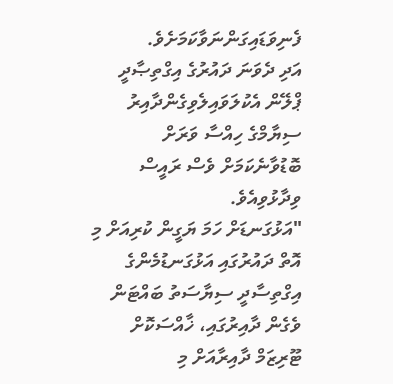ފެނިވަޑައިގަންނަވާކަމަށެވެ.
އަދި ދެވަނަ ދައުރުގެ އިގްތިޞާދީ ޕްލޭން އެކުލަވައިލެވިގެންދާއިރު ސިޔާމްގެ ހިއްސާ ވަރަށް ބޮޑުވާނެކަމަށް ވެސް ރައީސް ވިދާޅުވިއެވެ.
"އަޅުގަނޑަށް ހަމަ ޔަގީން ކުރިއަށް މި އޮތް ދައުރުގައި އަޅުގަނޑުމެންގެ އިގްތިސާދީ ސިޔާސަތު ބައްޓަން ވެގެން ދާއިރުގައި، ޚާއްސަކޮށް ޓޫރިޒަމް ދާއިރާއަށް މި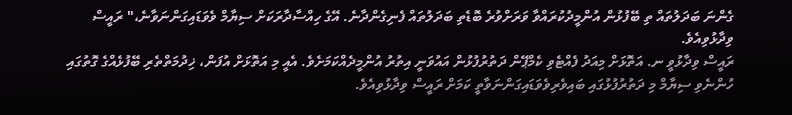ގެންނަ ބަދަލުތައް ތި ބޭފުޅުން އުންމީދުކުރައްވާ ވަރަށްވުރެ ބޮޑެތި ބަދަލުތައް ފެނިގެންދާނެ. އޭގެ ހިއްސާދާރަކަށް ސިޔާމް ވެވަޑައިގަންނަވާނެ،" ރައީސް ވިދާޅުވިއެވެ.
ރައީސް ވިދާޅުވީ ނ. އަތޮޅަށް މިއަދު ފެއްޓެވި ކެމްޕޭން ދަތުރުފުޅުން އައުވަނީ އިތުރު އުންމީދެއްކަމަށެވެ. އެއީ މި އަތޮޅަށް އުފަން، ޚިދުމަތްތެރި ބޭފުޅެއްގެ ގޮތުގައި ހުންނެވި ސިޔާމް މި ދަތުރުފުޅުގައި ބައިވެރިވެވަޑައިގަންނަވާތީ ކަމަށް ރައީސް ވިދާޅުވިއެވެ.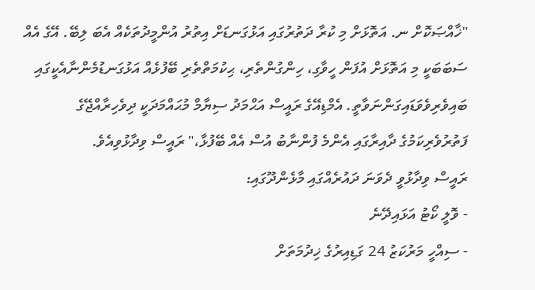"ޚާއްޞަކޮށް ނ. އަތޮޅަށް މި ކުރާ ދަތުރުގައި އަޅުގަނޑަށް އިތުރު އުންމީދުތަކެއް އެބަ ލިބޭ. އޭގެ އެއް ސަބަބަކީ މި އަތޮޅަށް އުފަން ހީވާގި، ހިންގުންތެރި، ޙިކުމަތްތެރި ބޭފުޅެއް އަޅުގަނޑުމެންނާއެކީގައި ބައިވެރިވެވަޑައިގަންނަވާތީ. އެމްޑިއޭގެ ރައީސް އަޙްމަދު ސިޔާމް މުޙައްމަދަކީ ދިވެހިރާއްޖޭގެ ފަތުރުވެރިކަމުގެ ދާއިރާގައި އެންމެ ފުންނާބު އުސް އެއް ބޭފުޅާ،" ރައީސް ވިދާޅުވިއެވެ.
ރައީސް ވިދާޅުވީ ދެވަނަ ދައުރެއްގައި މާޅެންދޫގައި:
- ވޮލީ ކޯޓު އަޅައިދޭނެ
- ސިއްހީ މަރުކަޒު 24 ގަޑިއިރުގެ ޚިދުމަތަށް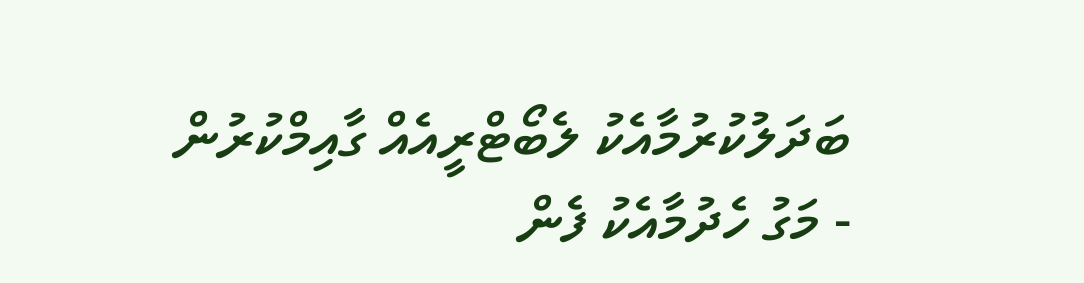ބަދަލުކުރުމާއެކު ލެބޯޓްރީއެއް ގާއިމްކުރުން
- މަގު ހެދުމާއެކު ފެން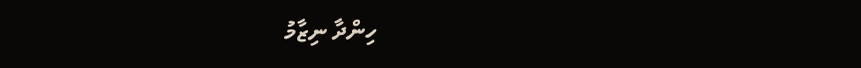ހިންދާ ނިޒާމު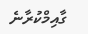ގާއިމްކުރާނެ